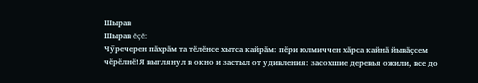Шырав
Шырав ĕçĕ:
Чӳречерен пӑхрӑм та тӗлӗнсе хытса кайрӑм: пӗри юлмиччен хӑрса кайнӑ йывӑҫсем чӗрӗлнӗ!Я выглянул в окно и застыл от удивления: засохшие деревья ожили, все до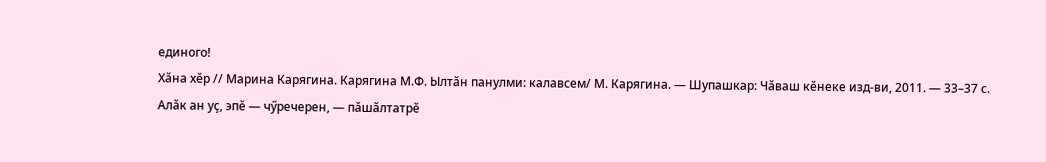единого!
Хӑна хӗр // Марина Карягина. Карягина М.Ф. Ылтӑн панулми: калавсем/ М. Карягина. — Шупашкар: Чӑваш кӗнеке изд-ви, 2011. — 33–37 с.
Алӑк ан уҫ, эпӗ — чӳречерен, — пӑшӑлтатрӗ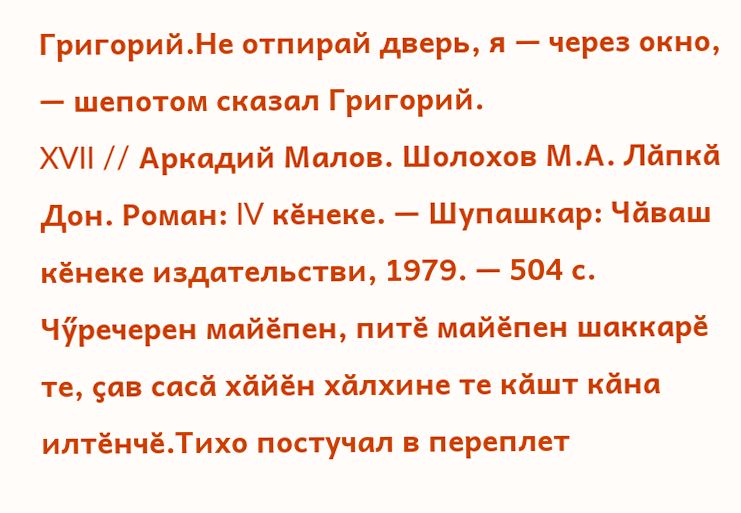Григорий.Не отпирай дверь, я — через окно, — шепотом сказал Григорий.
XVII // Аркадий Малов. Шолохов М.А. Лӑпкӑ Дон. Роман: IV кӗнеке. — Шупашкар: Чӑваш кӗнеке издательстви, 1979. — 504 с.
Чӳречерен майӗпен, питӗ майӗпен шаккарӗ те, ҫав сасӑ хӑйӗн хӑлхине те кӑшт кӑна илтӗнчӗ.Тихо постучал в переплет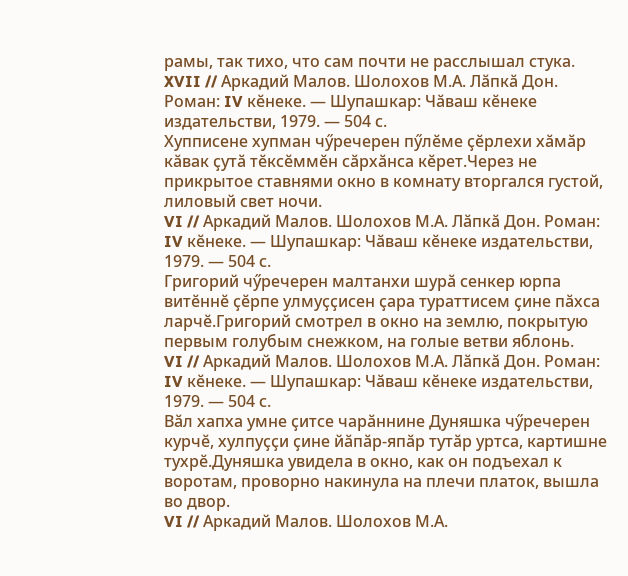рамы, так тихо, что сам почти не расслышал стука.
XVII // Аркадий Малов. Шолохов М.А. Лӑпкӑ Дон. Роман: IV кӗнеке. — Шупашкар: Чӑваш кӗнеке издательстви, 1979. — 504 с.
Хупписене хупман чӳречерен пӳлӗме ҫӗрлехи хӑмӑр кӑвак ҫутӑ тӗксӗммӗн сӑрхӑнса кӗрет.Через не прикрытое ставнями окно в комнату вторгался густой, лиловый свет ночи.
VI // Аркадий Малов. Шолохов М.А. Лӑпкӑ Дон. Роман: IV кӗнеке. — Шупашкар: Чӑваш кӗнеке издательстви, 1979. — 504 с.
Григорий чӳречерен малтанхи шурӑ сенкер юрпа витӗннӗ ҫӗрпе улмуҫҫисен ҫара тураттисем ҫине пӑхса ларчӗ.Григорий смотрел в окно на землю, покрытую первым голубым снежком, на голые ветви яблонь.
VI // Аркадий Малов. Шолохов М.А. Лӑпкӑ Дон. Роман: IV кӗнеке. — Шупашкар: Чӑваш кӗнеке издательстви, 1979. — 504 с.
Вӑл хапха умне ҫитсе чарӑннине Дуняшка чӳречерен курчӗ, хулпуҫҫи ҫине йӑпӑр-япӑр тутӑр уртса, картишне тухрӗ.Дуняшка увидела в окно, как он подъехал к воротам, проворно накинула на плечи платок, вышла во двор.
VI // Аркадий Малов. Шолохов М.А.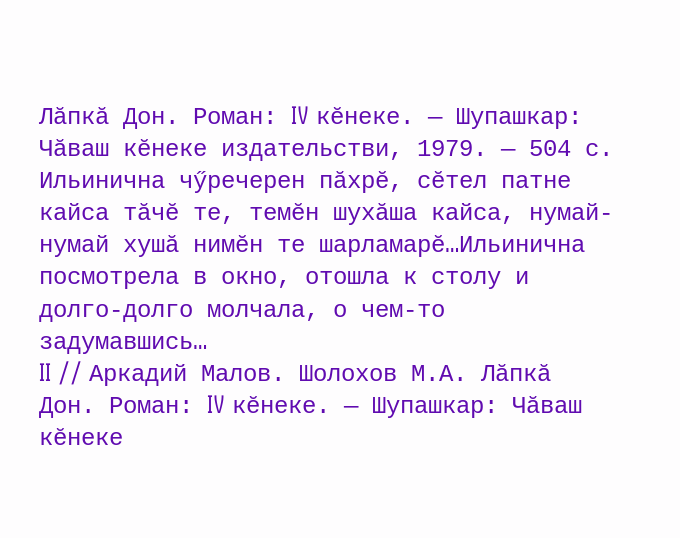Лӑпкӑ Дон. Роман: IV кӗнеке. — Шупашкар: Чӑваш кӗнеке издательстви, 1979. — 504 с.
Ильинична чӳречерен пӑхрӗ, сӗтел патне кайса тӑчӗ те, темӗн шухӑша кайса, нумай-нумай хушӑ нимӗн те шарламарӗ…Ильинична посмотрела в окно, отошла к столу и долго-долго молчала, о чем-то задумавшись…
II // Аркадий Малов. Шолохов М.А. Лӑпкӑ Дон. Роман: IV кӗнеке. — Шупашкар: Чӑваш кӗнеке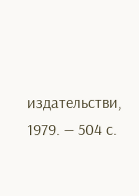издательстви, 1979. — 504 с.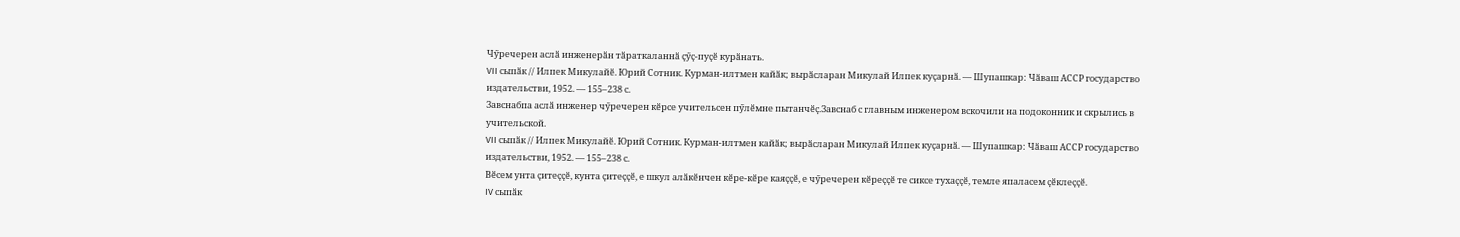Чӳречерен аслӑ инженерӑн тӑраткаланнӑ ҫӳҫ-пуҫӗ курӑнать.
VII сыпӑк // Илпек Микулайӗ. Юрий Сотник. Курман-илтмен кайӑк; вырӑсларан Микулай Илпек куҫарнӑ. — Шупашкар: Чӑваш АССР государство издательстви, 1952. — 155–238 с.
Завснабпа аслӑ инженер чӳречерен кӗрсе учительсен пӳлӗмне пытанчӗҫ.Завснаб с главным инженером вскочили на подоконник и скрылись в учительской.
VII сыпӑк // Илпек Микулайӗ. Юрий Сотник. Курман-илтмен кайӑк; вырӑсларан Микулай Илпек куҫарнӑ. — Шупашкар: Чӑваш АССР государство издательстви, 1952. — 155–238 с.
Вӗсем унта ҫитеҫҫӗ, кунта ҫитеҫҫӗ, е шкул алӑкӗнчен кӗре-кӗре каяҫҫӗ, е чӳречерен кӗреҫҫӗ те сиксе тухаҫҫӗ, темле япаласем ҫӗклеҫҫӗ.
IV сыпӑк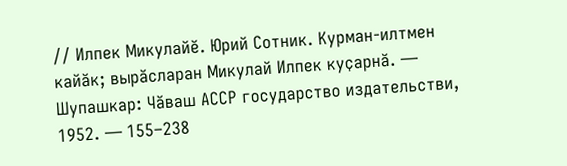// Илпек Микулайӗ. Юрий Сотник. Курман-илтмен кайӑк; вырӑсларан Микулай Илпек куҫарнӑ. — Шупашкар: Чӑваш АССР государство издательстви, 1952. — 155–238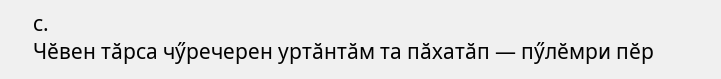с.
Чӗвен тӑрса чӳречерен уртӑнтӑм та пӑхатӑп — пӳлӗмри пӗр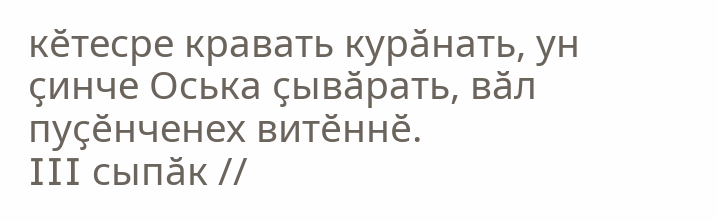кӗтесре кравать курӑнать, ун ҫинче Оська ҫывӑрать, вӑл пуҫӗнченех витӗннӗ.
III сыпӑк //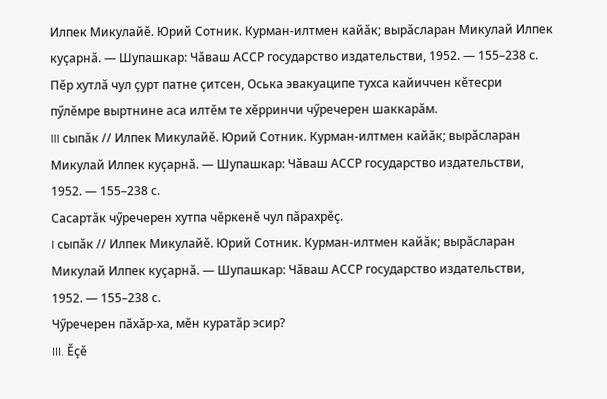Илпек Микулайӗ. Юрий Сотник. Курман-илтмен кайӑк; вырӑсларан Микулай Илпек куҫарнӑ. — Шупашкар: Чӑваш АССР государство издательстви, 1952. — 155–238 с.
Пӗр хутлӑ чул ҫурт патне ҫитсен, Оська эвакуаципе тухса кайиччен кӗтесри пӳлӗмре выртнине аса илтӗм те хӗрринчи чӳречерен шаккарӑм.
III сыпӑк // Илпек Микулайӗ. Юрий Сотник. Курман-илтмен кайӑк; вырӑсларан Микулай Илпек куҫарнӑ. — Шупашкар: Чӑваш АССР государство издательстви, 1952. — 155–238 с.
Сасартӑк чӳречерен хутпа чӗркенӗ чул пӑрахрӗҫ.
I сыпӑк // Илпек Микулайӗ. Юрий Сотник. Курман-илтмен кайӑк; вырӑсларан Микулай Илпек куҫарнӑ. — Шупашкар: Чӑваш АССР государство издательстви, 1952. — 155–238 с.
Чӳречерен пӑхӑр-ха, мӗн куратӑр эсир?
III. Ӗҫӗ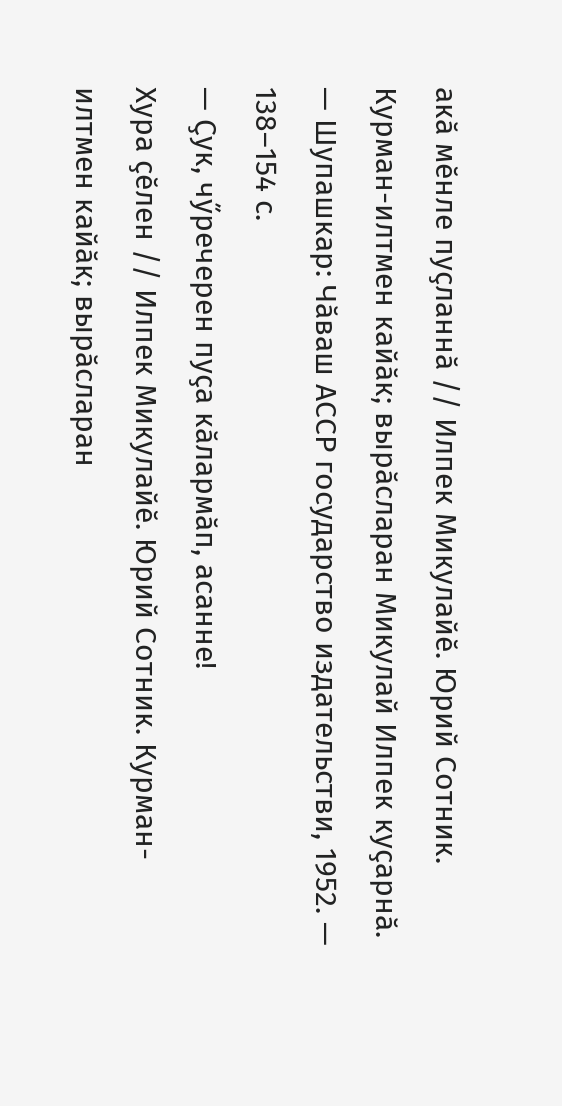акӑ мӗнле пуҫланнӑ // Илпек Микулайӗ. Юрий Сотник. Курман-илтмен кайӑк; вырӑсларан Микулай Илпек куҫарнӑ. — Шупашкар: Чӑваш АССР государство издательстви, 1952. — 138–154 с.
— Ҫук, чӳречерен пуҫа кӑлармӑп, асанне!
Хура ҫӗлен // Илпек Микулайӗ. Юрий Сотник. Курман-илтмен кайӑк; вырӑсларан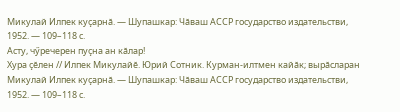Микулай Илпек куҫарнӑ. — Шупашкар: Чӑваш АССР государство издательстви, 1952. — 109–118 с.
Асту, чӳречерен пуҫна ан кӑлар!
Хура ҫӗлен // Илпек Микулайӗ. Юрий Сотник. Курман-илтмен кайӑк; вырӑсларан Микулай Илпек куҫарнӑ. — Шупашкар: Чӑваш АССР государство издательстви, 1952. — 109–118 с.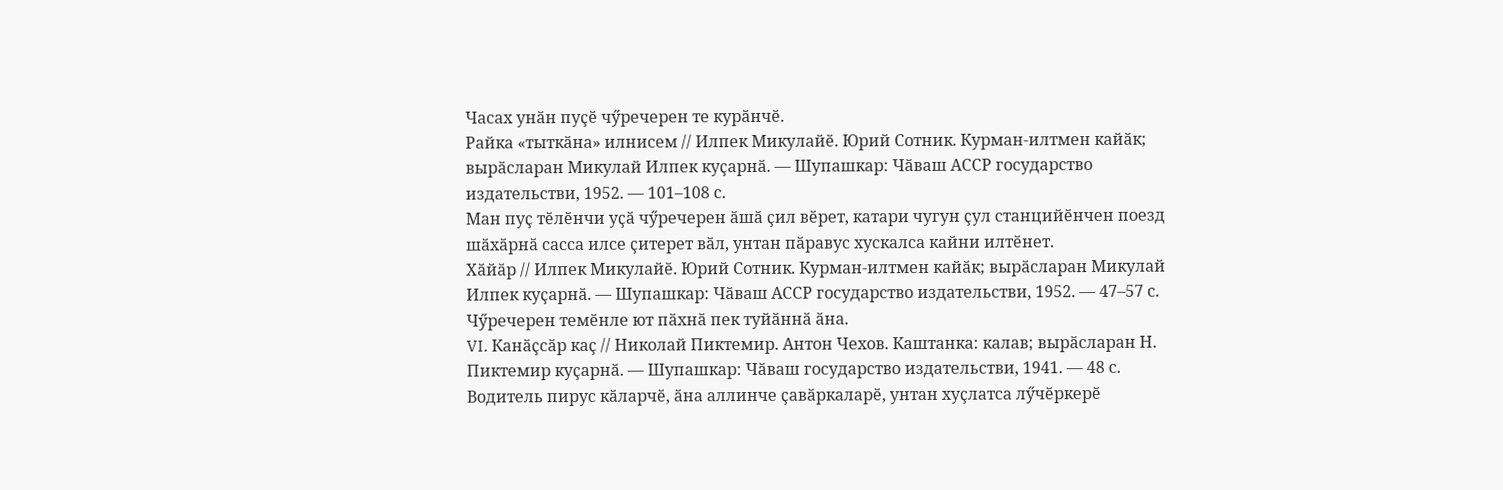Часах унӑн пуҫӗ чӳречерен те курӑнчӗ.
Райка «тыткӑна» илнисем // Илпек Микулайӗ. Юрий Сотник. Курман-илтмен кайӑк; вырӑсларан Микулай Илпек куҫарнӑ. — Шупашкар: Чӑваш АССР государство издательстви, 1952. — 101–108 с.
Ман пуҫ тӗлӗнчи уҫӑ чӳречерен ӑшӑ ҫил вӗрет, катари чугун ҫул станцийӗнчен поезд шӑхӑрнӑ сасса илсе ҫитерет вӑл, унтан пӑравус хускалса кайни илтӗнет.
Хӑйӑр // Илпек Микулайӗ. Юрий Сотник. Курман-илтмен кайӑк; вырӑсларан Микулай Илпек куҫарнӑ. — Шупашкар: Чӑваш АССР государство издательстви, 1952. — 47–57 с.
Чӳречерен темӗнле ют пӑхнӑ пек туйӑннӑ ӑна.
VI. Канӑҫсӑр каҫ // Николай Пиктемир. Антон Чехов. Каштанка: калав; вырӑсларан Н. Пиктемир куҫарнӑ. — Шупашкар: Чӑваш государство издательстви, 1941. — 48 с.
Водитель пирус кӑларчӗ, ӑна аллинче ҫавӑркаларӗ, унтан хуҫлатса лӳчӗркерӗ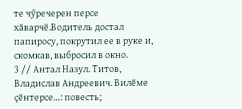те чӳречерен персе хӑварчӗ.Водитель достал папиросу, покрутил ее в руке и, скомкав, выбросил в окно.
3 // Антал Назул. Титов, Владислав Андреевич. Вилӗме ҫӗнтерсе…: повесть;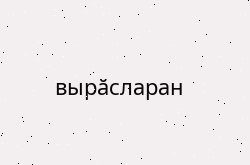вырӑсларан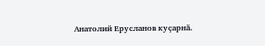Анатолий Ерусланов куҫарнӑ.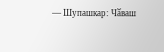— Шупашкар: Чӑваш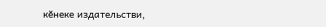кӗнеке издательстви,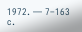1972. — 7–163 с.